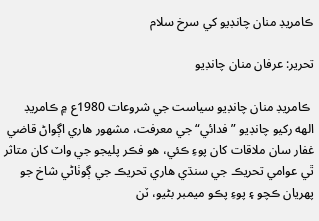ڪامريڊ منان چانڊيو کي سرخ سلام

تحرير: عرفان منان چانڊيو

 ڪامريڊ منان چانڊيو سياست جي شروعات 1980ع ۾ ڪامريڊ الهه رکيو چانڊيو ”فدائي“ جي معرفت، مشهور هاري اڳواڻ قاضي غفار سان ملاقات کان پوءِ ڪئي، هو فڪر پليجو جي واٽ کان متاثر ٿي عوامي تحريڪ جي سنڌي هاري تحريڪ جي ڳوٺاڻي شاخ جو پهريان ڪچو ۽ پوءِ پڪو ميمبر بڻيو، ٽن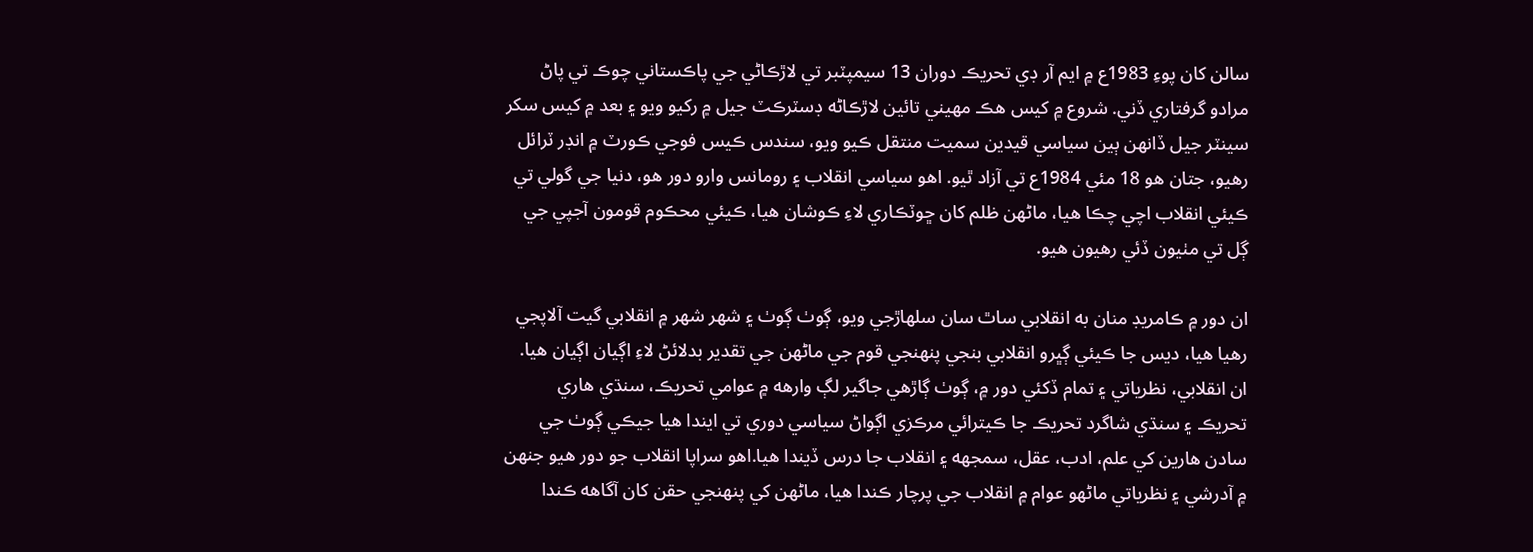سالن کان پوءِ 1983ع ۾ ايم آر ڊي تحريڪ دوران 13 سيمپٽبر تي لاڙڪاڻي جي پاڪستاني چوڪ تي پاڻ مرادو گرفتاري ڏني. شروع ۾ کيس هڪ مهيني تائين لاڙڪاڻه ڊسٽرڪٽ جيل ۾ رکيو ويو ۽ بعد ۾ کيس سکر سينٽر جيل ڏانهن ٻين سياسي قيدين سميت منتقل ڪيو ويو، سندس ڪيس فوجي ڪورٽ ۾ انڊر ٽرائل رهيو، جتان هو 18 مئي 1984ع تي آزاد ٿيو. اهو سياسي انقلاب ۽ رومانس وارو دور هو، دنيا جي گولي تي ڪيئي انقلاب اچي چڪا هيا، ماڻهن ظلم کان ڇوٽڪاري لاءِ ڪوشان هيا، ڪيئي محڪوم قومون آجپي جي ڳل تي مٺيون ڏئي رهيون هيو.

ان دور ۾ ڪامريڊ منان به انقلابي ساٿ سان سلهاڙجي ويو، ڳوٺ ڳوٺ ۽ شهر شهر ۾ انقلابي گيت آلاپجي رهيا هيا، ديس جا ڪيئي ڳڀرو انقلابي بنجي پنهنجي قوم جي ماڻهن جي تقدير بدلائڻ لاءِ اڳيان اڳيان هيا.
ان انقلابي، نظرياتي ۽ تمام ڏکئي دور ۾، ڳوٺ ڳاڙهي جاگير لڳ وارهه ۾ عوامي تحريڪ، سنڌي هاري تحريڪ ۽ سنڌي شاگرد تحريڪ جا ڪيترائي مرڪزي اڳواڻ سياسي دوري تي ايندا هيا جيڪي ڳوٺ جي سادن هارين کي علم، ادب، عقل، سمجهه ۽ انقلاب جا درس ڏيندا هيا.اهو سراپا انقلاب جو دور هيو جنهن ۾ آدرشي ۽ نظرياتي ماڻهو عوام ۾ انقلاب جي پرچار ڪندا هيا، ماڻهن کي پنهنجي حقن کان آگاهه ڪندا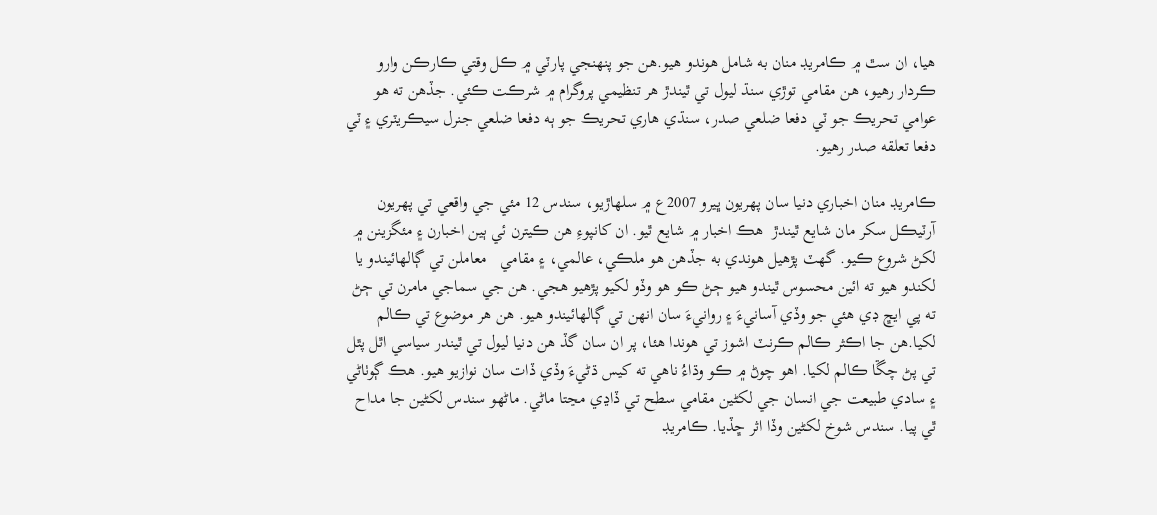هيا، ان سٿ ۾ ڪامريڊ منان به شامل هوندو هيو.هن جو پنهنجي پارٽي ۾ ڪل وقتي ڪارڪن وارو ڪردار رهيو، هن مقامي توڙي سنڌ ليول تي ٿيندڙ هر تنظيمي پروگرام ۾ شرڪت ڪئي. جڏهن ته هو عوامي تحريڪ جو ٽي دفعا ضلعي صدر، سنڌي هاري تحريڪ جو ٻه دفعا ضلعي جنرل سيڪريٽري ۽ ٽي دفعا تعلقه صدر رهيو.

ڪامريڊ منان اخباري دنيا سان پهريون ڀيرو 2007ع ۾ سلهاڙيو، سندس 12 مئي جي واقعي تي پهريون آرٽيڪل سکر مان شايع ٿيندڙ  هڪ اخبار ۾ شايع ٿيو. ان کانپوءِ هن ڪيترن ئي ٻين اخبارن ۽ مئگزينن ۾ لکڻ شروع ڪيو. گھٽ پڙهيل هوندي به جڏهن هو ملڪي، عالمي، ۽ مقامي   معاملن تي ڳالهائيندو يا لکندو هيو ته ائين محسوس ٿيندو هيو ڄڻ ڪو هو وڏو لکيو پڙهيو هجي. هن جي سماجي مامرن تي ڄڻ ته پي ايڇ ڊي هئي جو وڏي آسانيءَ ۽ روانيءَ سان انهن تي ڳالهائيندو هيو. هن هر موضوع تي ڪالم لکيا.هن جا اڪثر ڪالم ڪرنٽ اشوز تي هوندا هئا، پر ان سان گڏ هن دنيا ليول تي ٿيندر سياسي اٿل پٿل تي پڻ چڱا ڪالم لکيا. اهو چوڻ ۾ ڪو وڌاءُ ناهي ته کيس ڌڻيءَ وڏي ڏات سان نوازيو هيو. هڪ ڳوٺاڻي ۽ سادي طبيعت جي انسان جي لکڻين مقامي سطح تي ڏاڍي مڃتا ماڻي. ماڻهو سندس لکڻين جا مداح ٿي پيا. سندس شوخ لکڻين وڏا اثر ڇڏيا. ڪامريڊ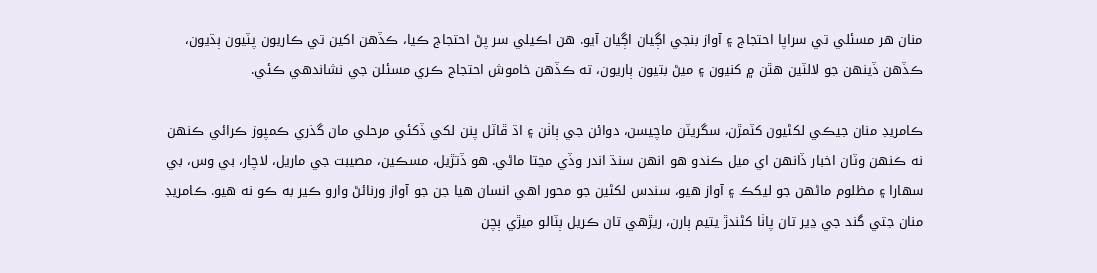منان هر مسئلي تي سراپا احتجاج ۽ آواز بنجي اڳيان اڳيان آيو. هن اڪيلي سر پڻ احتجاج ڪيا، ڪڏهن اکين تي ڪاريون پٽيون ٻڌيون، ڪڏهن ڏينهن جو لالٽين هٿن ۾ کنيون ۽ ميڻ بتيون ٻاريون، ته ڪڏهن خاموش احتجاج ڪري مسئلن جي نشاندهي ڪئي.

ڪامريڊ منان جيڪي لکڻيون کٽمڙن، سگريٽن ماچيسن، دوائن جي ٻاٺن ۽ اڌ ڦاٽل پنن لکي ڏکئي مرحلي مان گذري ڪمپوز ڪرائي ڪنهن نه ڪنهن وٽان اخبار ڏانهن اي ميل ڪندو هو انهن سنڌ اندر وڏي مڃتا ماڻي. هو ڏتڙيل، مسڪين، مصيبت جي ماريل، لاچار، بي وس، بي سهارا ۽ مظلوم ماڻهن جو ليکڪ ۽ آواز هيو، سندس لکڻين جو محور اهي انسان هيا جن جو آواز ورنائڻ وارو ڪير به ڪو نه هيو. ڪامريڊ منان جتي گند جي ڍير تان پاٺا کڻندڙ يتيم ٻارن، ريڙهي تان ڪريل ٻٽالو ميڙي ٻچن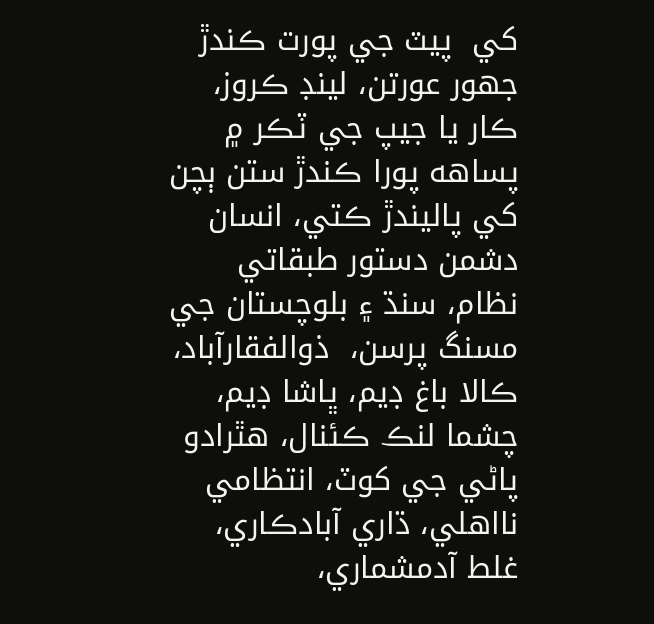کي  پيٽ جي پورت ڪندڙ جهور عورتن، لينڊ ڪروز، ڪار يا جيپ جي ٽڪر ۾ پساهه پورا ڪندڙ ستن ٻچن کي پاليندڙ ڪتي، انسان دشمن دستور طبقاتي نظام، سنڌ ۽ بلوچستان جي مسنگ پرسن،  ذوالفقارآباد، ڪالا باغ ڊيم، ڀاشا ڊيم، چشما لنڪ ڪئنال، هٿرادو پاڻي جي کوٽ، انتظامي نااهلي، ڌاري آبادڪاري، غلط آدمشماري،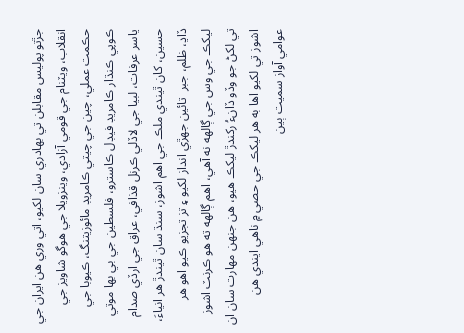جڙتو پوليس مقابلن تي بهادري سان لکيو، اتي وري هن ايران جي انقلاب، ويٽنام جي قومي آزادي، وينزويلا جي هوگو شاويز جي حڪمت عملي، چين جي چيتي ڪامريڊ مائوزيتنگ، ڪيوبا جي ڪوپي ڪنڌار ڪامريڊ فيڊل ڪاسترو، فلسطين جي بي بها موتي ياسر عرفات، لبيا جي لاڏلي ڪرنل قذافي، عراق جي ارڏي صدام حسين، کان ٿيندي ملڪ جي اهم اشوز، سنڌ سان ٿيندڙ هر انياءَ، ڏاڍ، ظلم، جبر  تائين جهڙي انداز لکيو ۽ تز تجزيو ڪيو اهو هر ليکڪ جي وس جي ڳالهه نه آهي، اهم ڳالهه ته هو ڪرنٽ اشوز تي لکڻ جو وڏو ڏانءُ رکندڙ ليکڪ هيو، هن جنهن مهارت سان ان اشوز تي لکيو اها به هر ليکڪ جي حصي ۾ ناهي ايندي هن عوامي آواز سميت ٻين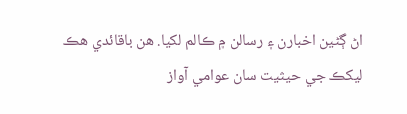اڻ ڳڻين اخبارن ۽ رسالن ۾ ڪالم لکيا. هن باقائدي هڪ ليکڪ جي حيثيت سان عوامي آواز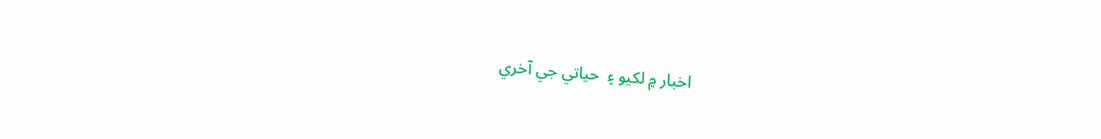اخبار ۾ لکيو ۽  حياتي جي آخري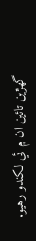گهڙين تائين ان ۾ ئي لکندو رهيو.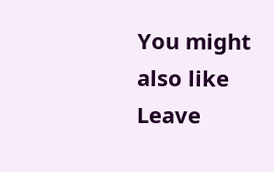You might also like
Leave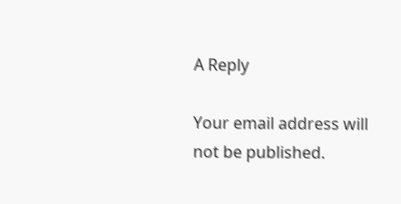A Reply

Your email address will not be published.